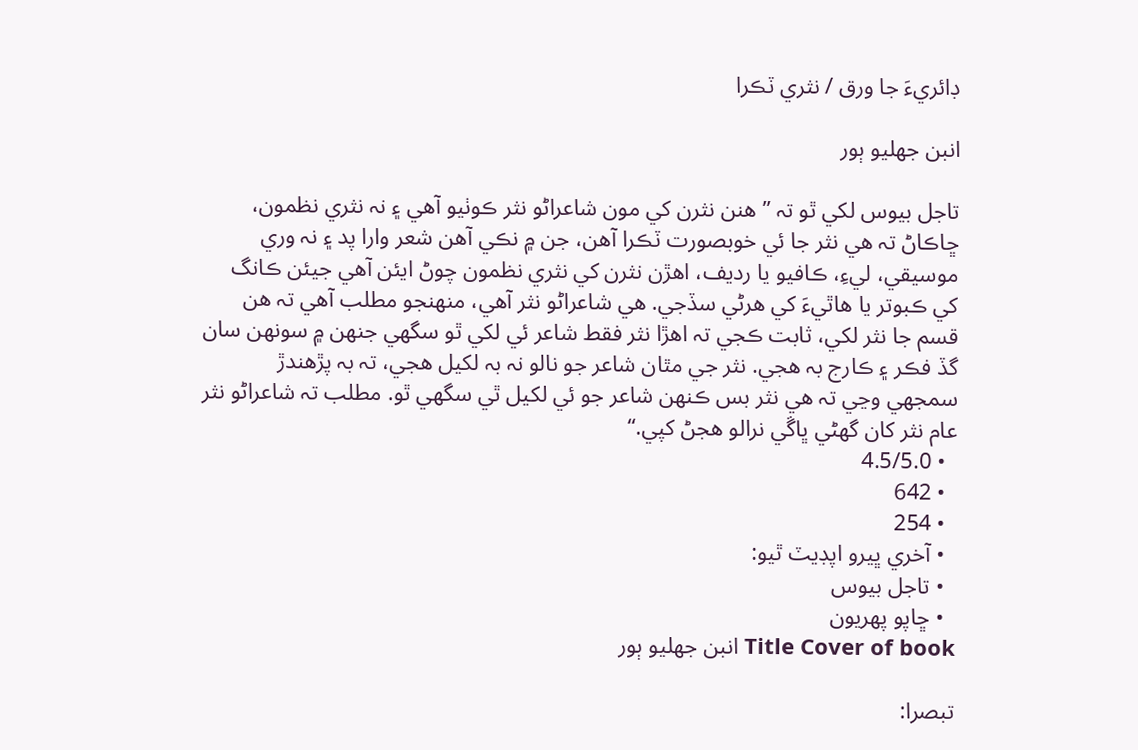ڊائريءَ جا ورق / نثري ٽڪرا

انبن جهليو ٻور

تاجل بيوس لکي ٿو تہ ”هنن نثرن کي مون شاعراڻو نثر ڪوٺيو آهي ۽ نہ نثري نظمون، ڇاڪاڻ تہ هي نثر جا ئي خوبصورت ٽڪرا آهن، جن ۾ نڪي آهن شعر وارا پد ۽ نہ وري موسيقي، ليءِ، ڪافيو يا رديف، اهڙن نثرن کي نثري نظمون چوڻ ايئن آهي جيئن ڪانگ کي ڪبوتر يا هاٿيءَ کي هرڻي سڏجي. هي شاعراڻو نثر آهي، منھنجو مطلب آهي تہ هن قسم جا نثر لکي، ثابت ڪجي تہ اهڙا نثر فقط شاعر ئي لکي ٿو سگهي جنھن ۾ سونھن سان گڏ فڪر ۽ ڪارج بہ هجي. نثر جي مٿان شاعر جو نالو نہ بہ لکيل هجي، تہ بہ پڙهندڙ سمجهي وڃي تہ هي نثر بس ڪنھن شاعر جو ئي لکيل ٿي سگهي ٿو. مطلب تہ شاعراڻو نثر عام نثر کان گهڻي ڀاڱي نرالو هجڻ کپي.“
  • 4.5/5.0
  • 642
  • 254
  • آخري ڀيرو اپڊيٽ ٿيو:
  • تاجل بيوس
  • ڇاپو پھريون
Title Cover of book انبن جهليو ٻور

تبصرا: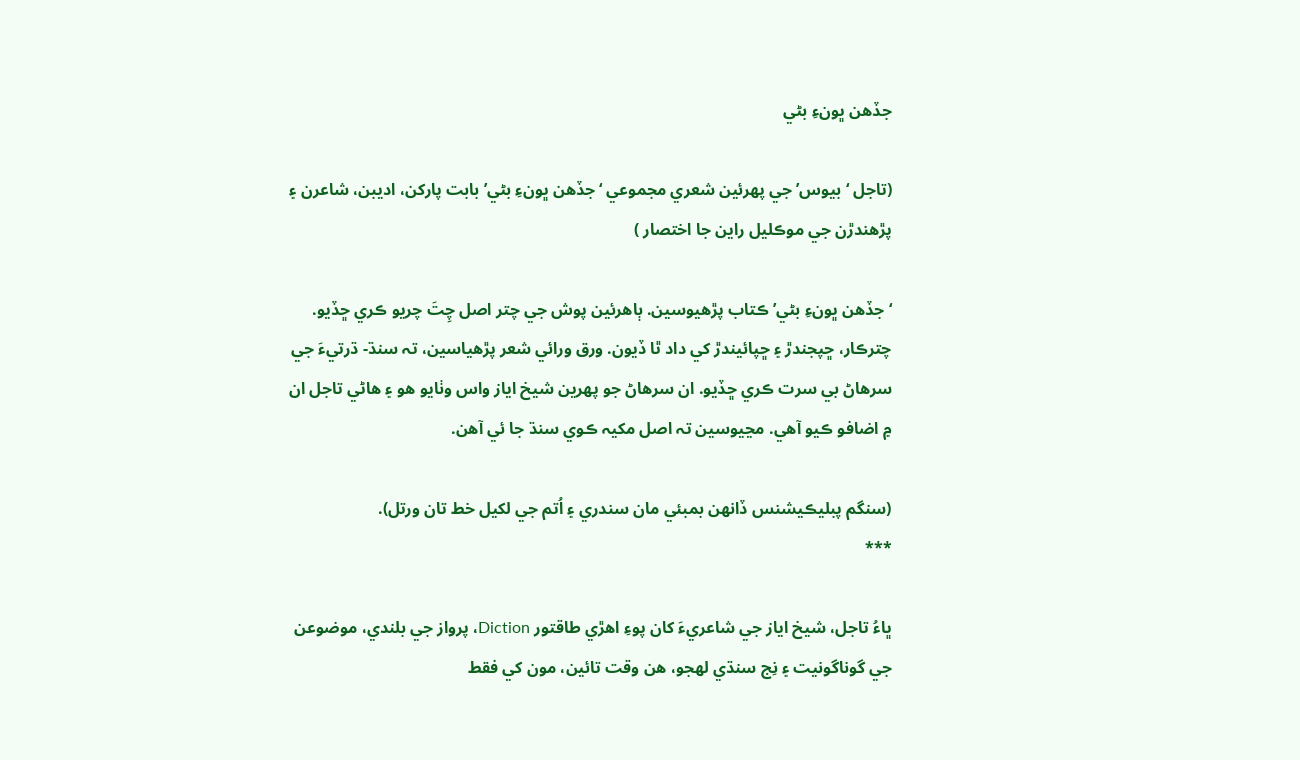جڏهن ڀونءِ بڻي

(تاجل ‘بيوس’ جي پھرئين شعري مجموعي ‘جڏهن ڀونءِ بڻي’ بابت پارکن، اديبن، شاعرن ۽ پڙهندڙن جي موڪليل راين جا اختصار )

‘جڏهن ڀونءِ بڻي’ ڪتاب پڙهيوسين. ٻاهرئين پوش جي چتر اصل چِتَ چريو ڪري ڇڏيو. چترڪار، ڇپجندڙ ۽ ڇپائيندڙ کي داد ٿا ڏيون. ورق ورائي شعر پڙهياسين، تہ سنڌ- ڌرتيءَ جي سرهاڻ بي سرت ڪري ڇڏيو. ان سرهاڻ جو پھرين شيخ اياز واس وٺايو هو ۽ هاڻي تاجل ان ۾ اضافو ڪيو آهي. مڃيوسين تہ اصل مکيہ ڪوي سنڌ جا ئي آهن.

(سنگم پبليڪيشنس ڏانھن بمبئي مان سندري ۽ اُتم جي لکيل خط تان ورتل).
***

ڀاءُ تاجل، شيخ اياز جي شاعريءَ کان پوءِ اهڙي طاقتور Diction، پرواز جي بلندي، موضوعن جي گوناگونيت ۽ نِج سنڌي لھجو، هن وقت تائين، مون کي فقط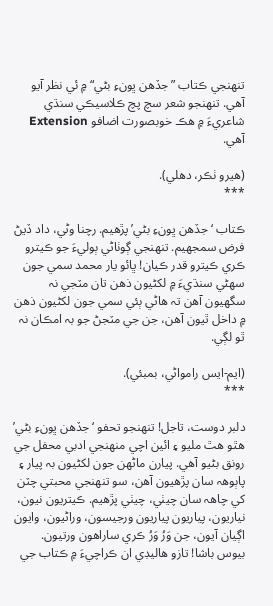تنھنجي ڪتاب ”جڏهن ڀونءِ بڻي“ ۾ ئي نظر آيو آهي. تنھنجو شعر سچ پچ ڪلاسيڪي سنڌي شاعريءَ ۾ هڪ خوبصورت اضافو Extension آهي.

(هيرو ٺڪر، دهلي).
***

ڪتاب ‘جڏهن ڀونءِ بڻي’ پڙهيم. رچنا وڻي، داد ڏيڻ فرض سمجهيم. تنھنجي ڳوٺاڻي ٻوليءَ جو ڪيترو ڪري ڪيترو قدر ڪيان! ڀائو يار محمد سمي جون سھڻي سنڌيءَ ۾ لکڻيون ذهن تان مٽجي نہ سگهيون آهن تہ هاڻي ٻئي سمي جون لکڻيون ذهن ۾ داخل ٿيون آهن، جن جي مٽجڻ جو بہ امڪان نہ ٿو لڳي.

(ايم-ايس رامواڻي، بمبئي).
***

دلبر دوست، تاجل! تنھنجو تحفو ‘جڏهن ڀونءِ بڻي’ هٿو هٿ مليو ۽ ائين اچي منھنجي ادبي محفل جي رونق بڻيو آهي. پيارن ماڻھن جون لکڻيون بہ پيار ۽ پاٻوھہ سان پڙهيون آهن، سو تنھنجي محبتي چٽن کي چاھہ سان چيٺي، چيٺي پڙهيم. ڪيتريون نيون، نياريون، پياريون پياريون ورجيسون، وراڻيون، وايون اڳيان آيون، جن وَرُ وَرُ ڪري ساراهون ورتيون.
بيوس باشا! تازو هاليڊي ان ڪراچيءَ ۾ ڪتاب جي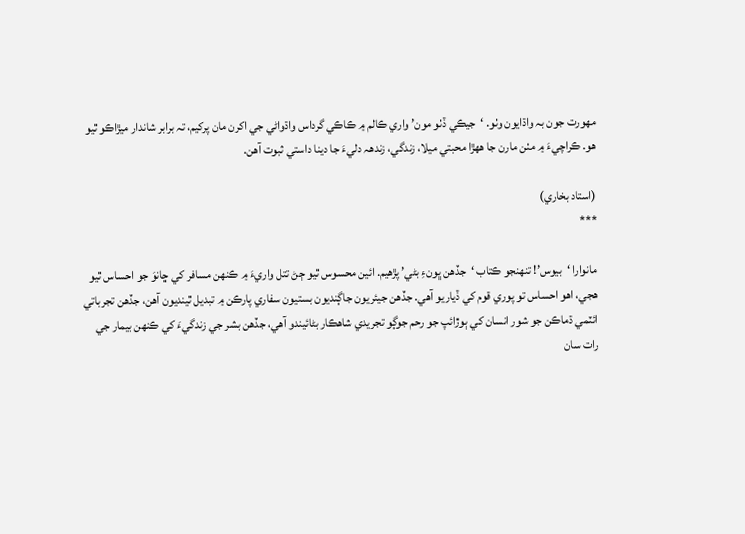مھورت جون بہ واڌايون وٺو. ‘جيڪي ڏٺو مون’ واري ڪالم ۾ ڪاڪي گرداس واڌواڻي جي اکرن مان پرکيم، تہ برابر شاندار ميڙاڪو ٿيو هو. ڪراچيءَ ۾ مٺن مارن جا ھھڙا محبتي ميلا، زندگي، زندھہ دليءَ جا دينا داستي ثبوت آهن.

(استاد بخاري)
***

مانوارا ‘بيوس’! تنھنجو ڪتاب ‘جڏهن ڀونءِ بڻي’ پڙهيم. ائين محسوس ٿيو ڄڻ تتل واريءَ ۾ ڪنھن مسافر کي ڇانوَ جو احساس ٿيو هجي، اهو احساس تو پوري قوم کي ڏياريو آهي. جڏهن جيئريون جاڳنديون بستيون سفاري پارڪن ۾ تبديل ٿينديون آهن، جڏهن تجرباتي ائٽمي ڌماڪن جو شور انسان کي ٻوڙائپ جو رحم جوڳو تجريدي شاهڪار بڻائيندو آهي، جڏهن بشر جي زندگيءَ کي ڪنھن بيمار جي رات سان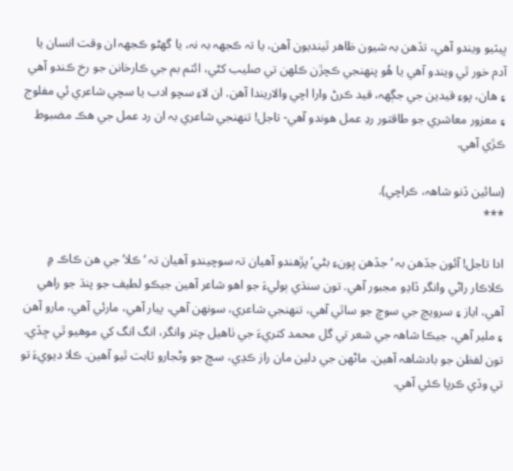ڀيٽيو ويندو آهي، تڏهن بہ شيون ظاهر ٿينديون آهن، يا تہ ڪجهہ بہ نہ، يا گهڻو ڪجهہ ان وقت انسان يا آدم خور ٿي ويندو آهي يا هُو پنھنجي ڪچڙن ڪلھن تي صليب کڻي، ائٽم بم جي ڪارخانن جو رخ ڪندو آهي ۽ هان، پوءِ قيدين جي جڳھہ، قيد ڪرڻ وارا اچي والاريندا آهن. ان لاءِ سچو ادب يا سچي شاعري ئي مفلوج ۽ معزور معاشري جو طاقتور ردِ عمل هوندو آهي- تاجل! تنھنجي شاعري بہ ان رد عمل جي هڪ مضبوط ڪڙي آهي.

(سائين ڏنو شاھہ، ڪراچي).
***

ادا تاجل! آئون جڏهن بہ ‘جڏهن ڀونءِ بڻي’ پڙهندو آهيان تہ سوچيندو آهيان تہ ‘ڪلا’ جي هن ڪاڪ ۾ ڪلاڪار راڻي وانگر ڏاڍو مجبور آهي. تون سنڌي ٻوليءَ جو اهو شاعر آهين جيڪو لطيف جو پنڌ جو راهي آهي، اياز ۽ سرويچ جي سوچ جو ساٿي آهي، تنھنجي شاعري، سونھن آهي، پيار آهي، مارئي آهي، مارو آهن ۽ ملير آهي، جيڪا شاھہ جي شعر تي گل محمد کتريءَ جي ٺاهيل چتر وانگر، انگ انگ کي موهيو ٿي ڇڏي. تون لفظن جو بادشاھہ آهين. ماڻھن جي دلين مان راز ڪڍي، سچ جو وڻجارو ثابت ٿيو آهين. ڪلا ديويءَ تو تي وڏي ڪرپا ڪئي آهي.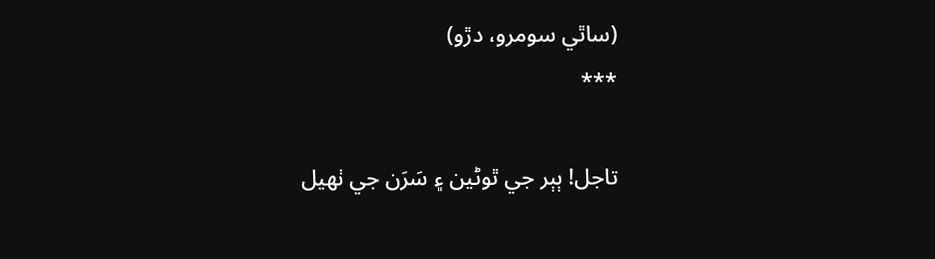(ساٿي سومرو، دڙو)
***

تاجل! ٻٻر جي ٿوڻين ۽ سَرَن جي ٺھيل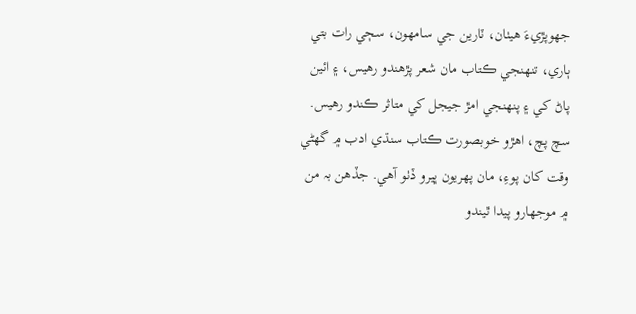جهوپڙيءَ هيٺان، ٽارين جي سامھون، سڄي رات بتي ٻاري، تنھنجي ڪتاب مان شعر پڙهندو رهيس، ۽ ائين پاڻ کي ۽ پنھنجي امڙ جيجل کي متاثر ڪندو رهيس. سچ پچ، اهڙو خوبصورت ڪتاب سنڌي ادب ۾ گهڻي وقت کان پوءِ، مان پھريون ڀيرو ڏٺو آهي. جڏهن بہ من ۾ موجهارو پيدا ٿيندو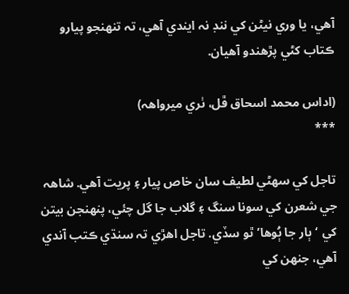آهي، يا وري نيڻن کي ننڊ نہ ايندي آهي، تہ تنھنجو پيارو ڪتاب کڻي پڙهندو آهيان.

(اداس محمد اسحاق ڦل، ٺري ميرواھہ)
***

تاجل کي سھڻي لطيف سان خاص پيار ۽ پريت آهي. شاھہ جي شعرن کي سونا سنگ ۽ گلاب جا گل چئي، پنھنجن بيتن کي ‘ٻار جا ٻُوها’ ٿو سڏي. تاجل اهڙي تہ سنڌي ڪتب آندي آهي، جنھن کي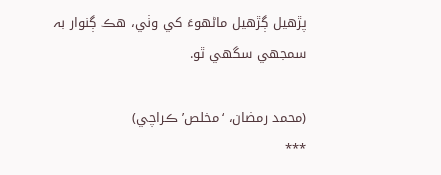پڙهيل ڳڙهيل ماڻھوءَ کي وٺي، هڪ ڳنوار بہ سمجهي سگهي ٿو.

(محمد رمضان، ‘مخلص’ ڪراچي)
***